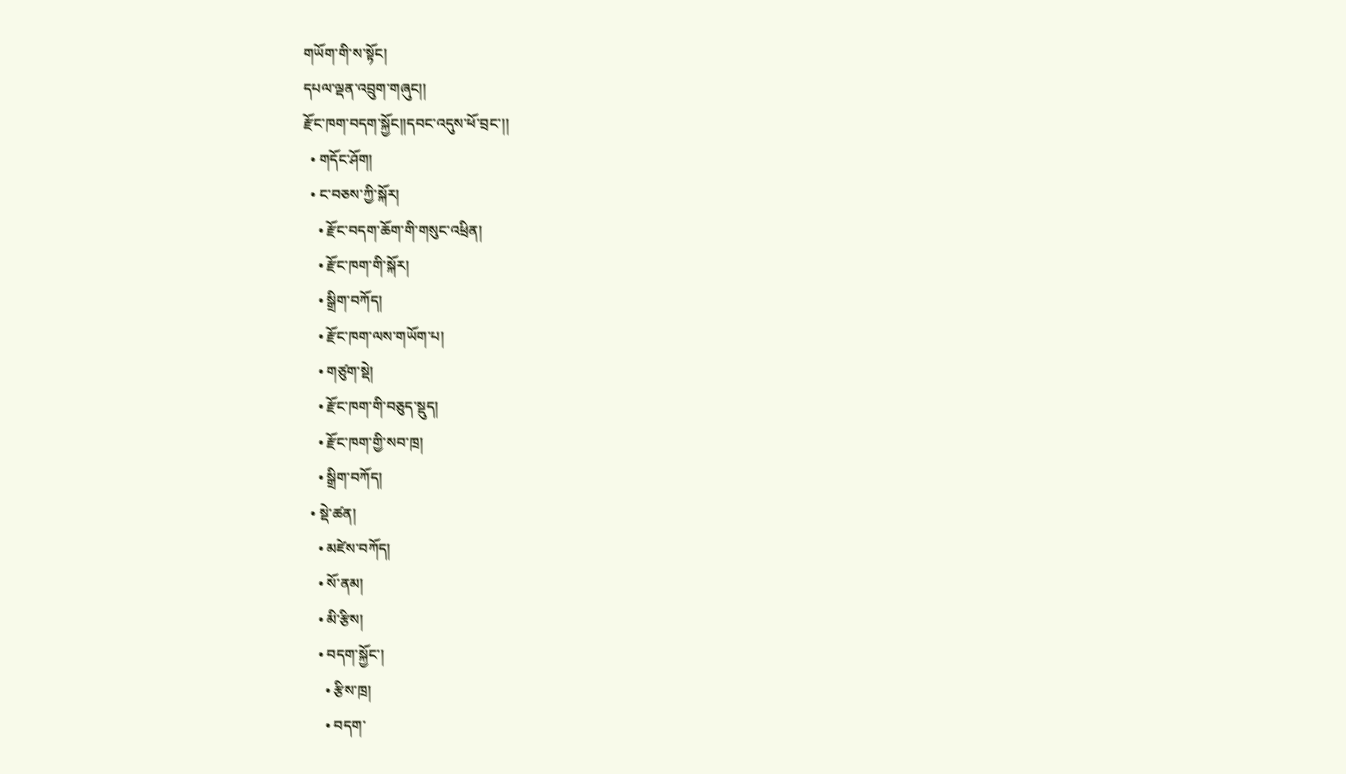གཡོག་གི་ས་སྟོང།
དཔལ་ལྡན་འབྲུག་གཞུང།།
རྫོང་ཁག་བདག་སྐྱོང།།དབང་འདུས་ཕོ་བྲང་།།
  • གདོང་ཤོག།
  • ང་བཅས་ཀྱི་སྐོར།
    • རྫོང་བདག་ཆོག་གི་གསུང་འཕྲིན།
    • རྫོང་ཁག་གི་སྐོར།
    • སྒྲིག་བཀོད།
    • རྫོང་ཁག་ལས་གཡོག་པ།
    • གཙུག་སྡེ།
    • རྫོང་ཁག་གི་བཅུད་སྡུད།
    • རྫོང་ཁག་གྱི་སབ་ཁྲ།
    • སྒྲིག་བཀོད།
  • སྡེ་ཚན།
    • མཛེས་བཀོད།
    • སོ་ནམ།
    • མི་རྩིས།
    • བདག་སྐྱོང་།
      • རྩིས་ཁྲ།
      • བདག་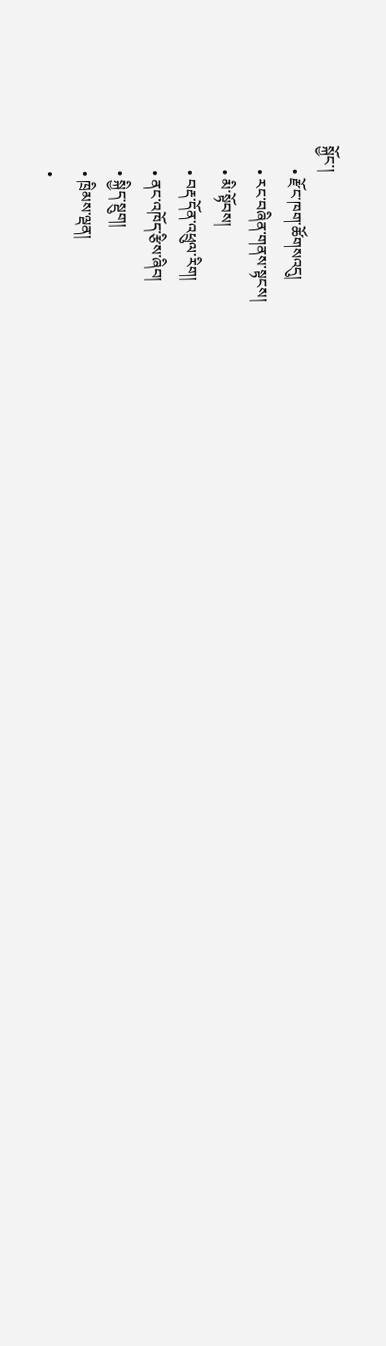སྐྱོང་།
      • རྫོང་ཁག་ཚོགསའདུ།
      • རང་བཞིན་གནས་སྟངས།
      • མི་སྟོབས།
      • བརྡ་དོན་འཕྲུལ་རིག།
      • ནང་འཁོད་རྩིས་ཞིབ།
      • སྐྱིད་སྡུག།
      • ཁྲིམས་ལྡན།
      •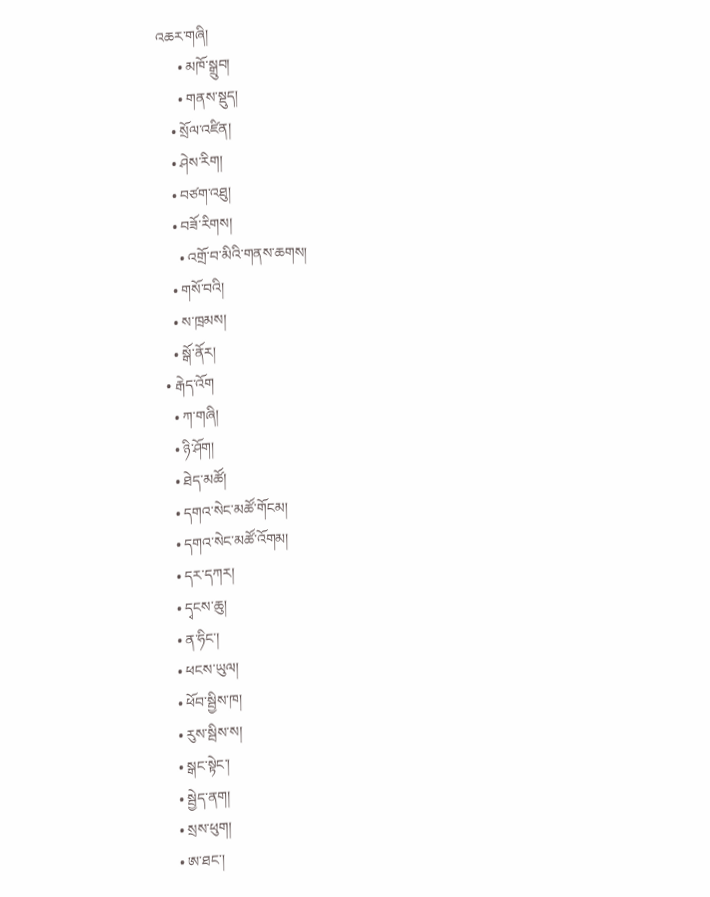འཆར་གཞི།
      • མཁོ་སྒྲུབ།
      • གནས་སྡུད།
    • སྲོལ་འཛིན།
    • ཤེས་རིག།
    • བཙག་འཐུ།
    • བཟོ་རིགས།
      • འགྲོ་བ་མིའི་གནས་ཆགས།
    • གསོ་བའི།
    • ས་ཁྲམས།
    • སྒོ་ནོར།
  • རྒེད་འོག
    • ཀ་གཞི།
    • ཉི་ཤོག།
    • ཐེད་མཚོ།
    • དགའ་སེང་མཚོ་གོངམ།
    • དགའ་སེང་མཚོ་འོགམ།
    • དར་དཀར།
    • དྭངས་ཆུ།
    • ན་ཧིང་།
    • ཕངས་ཡུལ།
    • ཕོབ་སྦྱིས་ཁ།
    • རུས་སྦིས་ས།
    • སྒང་སྟེང་།
    • སྦྱེད་ནག།
    • སྲས་ཕུག།
    • ཨ་ཐང་།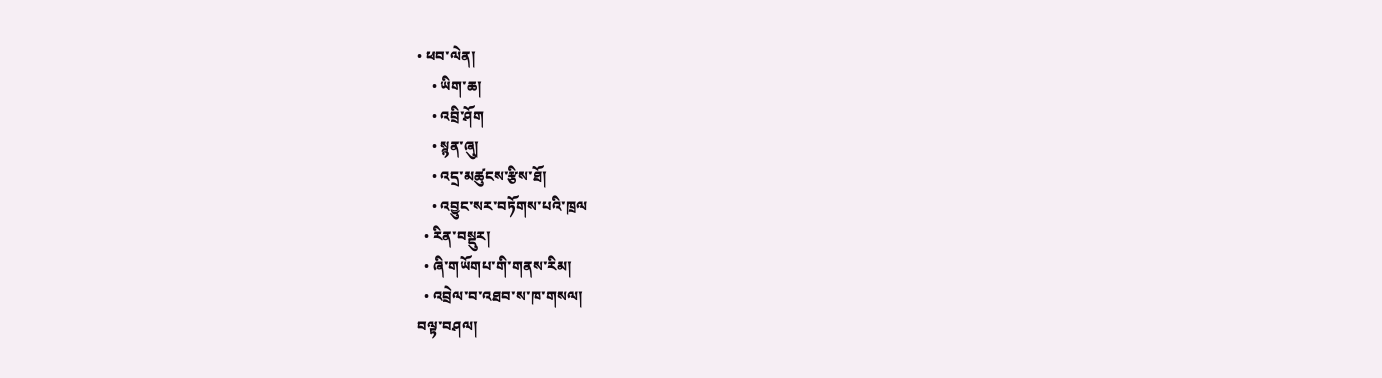• ཕབ་ལེན།
    • ཡིག་ཆ།
    • འབྲི་ཤོག
    • སྙན་ཞུ།
    • འདྲ་མཚུངས་རྩིས་ཐོ།
    • འབྱུང་སར་བཏོགས་པའི་ཁྲལ
  • རིན་བསྡུར།
  • ཞི་གཡོགཔ་གི་གནས་རིམ།
  • འབྲེལ་བ་འཐབ་ས་ཁ་གསལ།
བལྟ་བཤལ།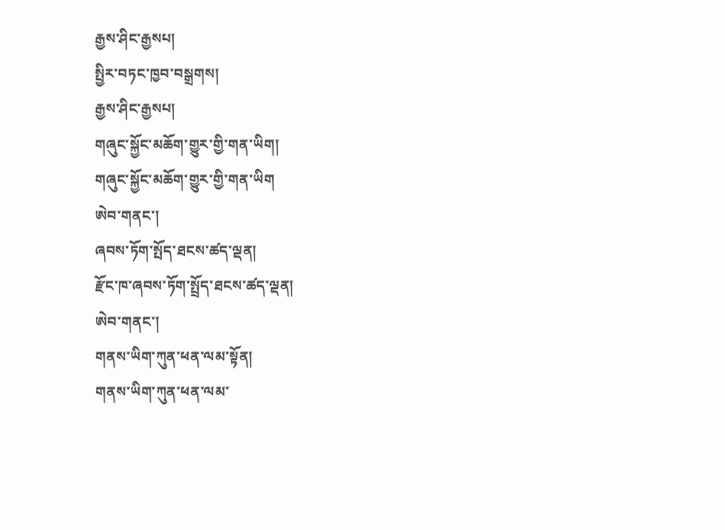རྒྱས་ཤིང་རྒྱསཔ།
སྤྱིར་བཏང་ཁྱབ་བསྒྲགས།
རྒྱས་ཤིང་རྒྱསཔ།
གཞུང་སྐྱོང་མཆོག་གྱུར་གྱི་གན་ཡིག།
གཞུང་སྐྱོང་མཆོག་གྱུར་གྱི་གན་ཡིག
ཨེབ་གནང་།
ཞབས་ཏོག་སྤོད་ཐངས་ཚད་ལྡན།
རྫོང་ཁ་ཞབས་ཏོག་སྤྲོད་ཐངས་ཚད་ལྡན།
ཨེབ་གནང་།
གནས་ཡིག་ཀུན་ཕན་ལམ་སྟོན།
གནས་ཡིག་ཀུན་ཕན་ལམ་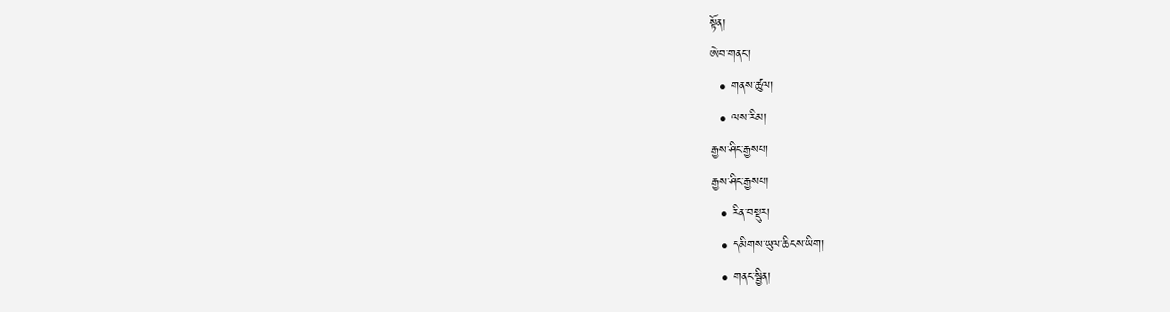སྟོན།
ཨེབ་གནང་།
  • གནས་ཚུལ།
  • ལས་རིམ།
རྒྱས་ཤིང་རྒྱསཔ།
རྒྱས་ཤིང་རྒྱསཔ།
  • རིན་བསྡུར།
  • དམིགས་ཡུལ་ཆིངས་ཡིག།
  • གནང་སྦྱིན།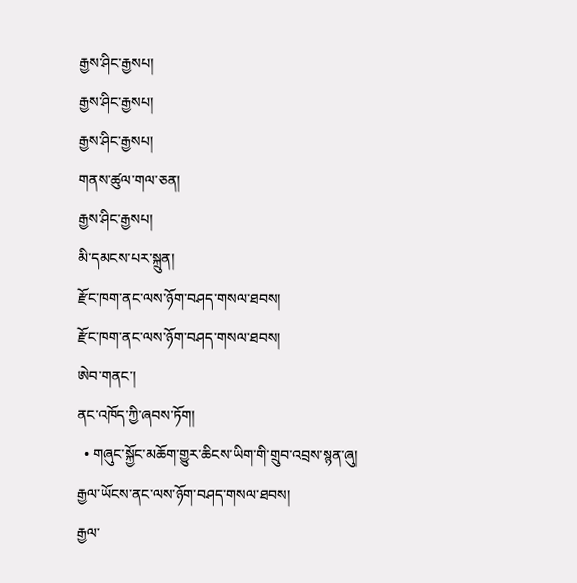རྒྱས་ཤིང་རྒྱསཔ།
རྒྱས་ཤིང་རྒྱསཔ།
རྒྱས་ཤིང་རྒྱསཔ།
གནས་ཚུལ་གལ་ཅན།
རྒྱས་ཤིང་རྒྱསཔ།
མི་དམངས་པར་སྐྲུན།
རྫོང་ཁག་ནང་ལས་ཉོག་བཤད་གསལ་ཐབས།
རྫོང་ཁག་ནང་ལས་ཉོག་བཤད་གསལ་ཐབས།
ཨེབ་གནང་།
ནང་འཁོད་ཀྱི་ཞབས་ཏོག།
  • གཞུང་སྐྱོང་མཆོག་གྱུར་ཆིངས་ཡིག་གི་གྲུབ་འབྲས་སྙན་ཞུ།
རྒྱལ་ཡོངས་ནང་ལས་ཉོག་བཤད་གསལ་ཐབས།
རྒྱལ་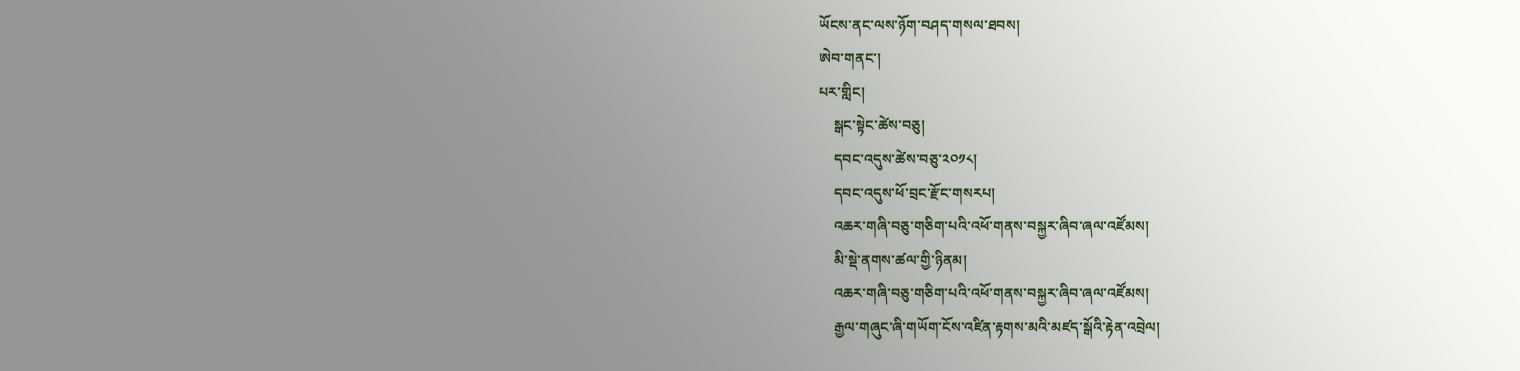ཡོངས་ནང་ལས་ཉོག་བཤད་གསལ་ཐབས།
ཨེབ་གནང་།
པར་གླིང།
    སྒང་སྟེང་ཚེས་བཅུ།
    དབང་འདུས་ཚེས་བཅུ་༢༠༡༨།
    དབང་འདུས་ཕོ་བྲང་རྫོང་གསརཔ།
    འཆར་གཞི་བཅུ་གཅིག་པའི་འཕོ་གནས་བསྐྱར་ཞིབ་ཞལ་འཛོམས།
    མི་སྡེ་ནགས་ཚལ་གྱི་ཉིནམ།
    འཆར་གཞི་བཅུ་གཅིག་པའི་འཕོ་གནས་བསྐྱར་ཞིབ་ཞལ་འཛོམས།
    རྒྱལ་གཞུང་ཞི་གཡོག་ངོས་འཛིན་རྟགས་མའི་མཛད་སྒོའི་རྟེན་འབྲེལ།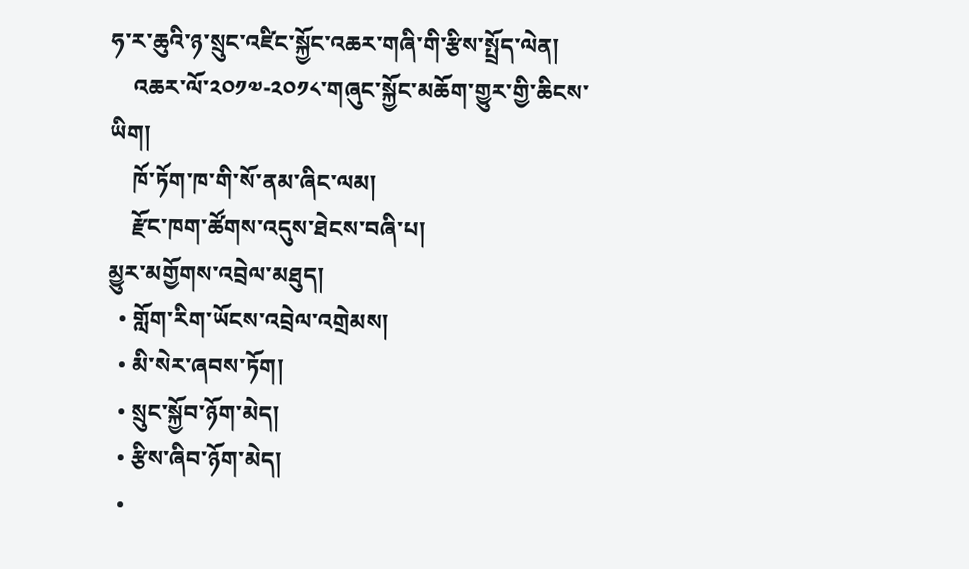ཧ་ར་ཆུའི་ཉ་སྲུང་འཛིང་སྐྱོང་འཆར་གཞི་གི་རྩིས་སྤྲོད་ལེན།
    འཆར་ལོ་༢༠༡༧-༢༠༡༨་གཞུང་སྐྱོང་མཆོག་གྱུར་གྱི་ཆིངས་ཡིག།
    ཁོ་ཏོག་ཁ་གི་སོ་ནམ་ཞིང་ལམ།
    རྫོང་ཁག་ཚོགས་འདུས་ཐེངས་བཞི་པ།
མྱུར་མགྱོགས་འབྲེལ་མཐུད།
  • གློག་རིག་ཡོངས་འབྲེལ་འགྲེམས།
  • མི་སེར་ཞབས་ཏོག།
  • སྲུང་སྐྱོབ་ཉོག་མེད།
  • རྩིས་ཞིབ་ཉོག་མེད།
  •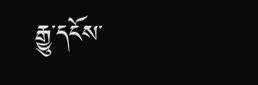རྒྱུ་དངོས་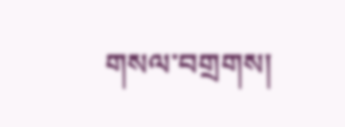གསལ་བགྲགས།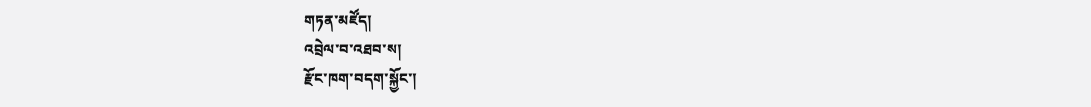གཏན་མཛོད།
འབྲེལ་བ་འཐབ་ས།
རྫོང་ཁག་བདག་སྐྱོང་།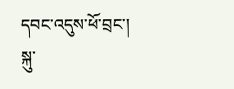དབང་འདུས་ཕོ་བྲང་།
སྐུ་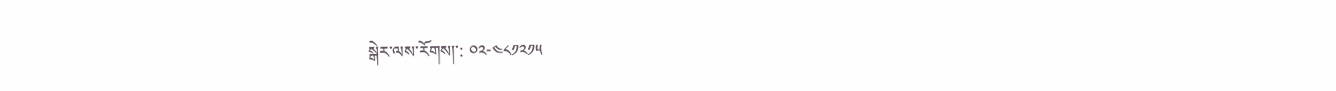སྒེར་ལས་རོགས།་: ༠༢-༤༨༡༢༡༥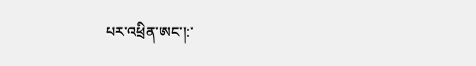པར་འཕྲིན་ཨང་།:་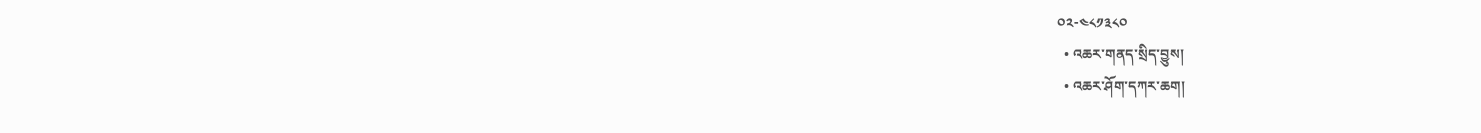༠༢-༤༨༡༣༨༠
  • འཆར་གནད་སྲིད་བྱུས།
  • འཆར་ཤོག་དཀར་ཆག།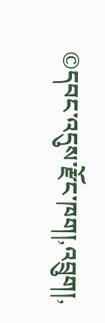©དབང་འདུས་རྫོང་ཁག།,འབྲུག།,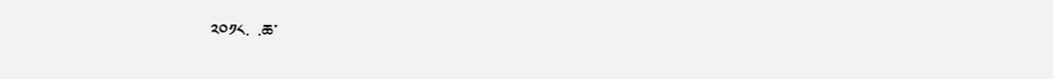༢༠༡༨.  .ཆ་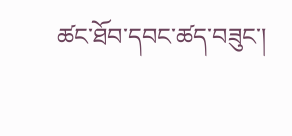ཚང་ཐོབ་དབང་ཚད་བཟུང་།